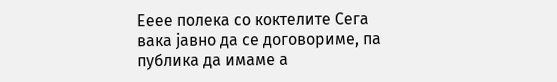Ееее полека со коктелите Сега вака јавно да се договориме, па публика да имаме а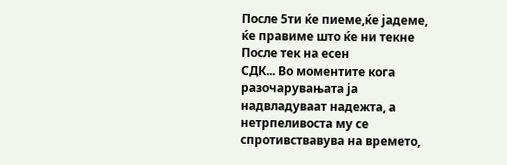После 5ти ќе пиеме,ќе јадеме, ќе правиме што ќе ни текне После тек на есен
СДК... Во моментите кога разочарувањата ја надвладуваат надежта, а нетрпеливоста му се спротивствавува на времето,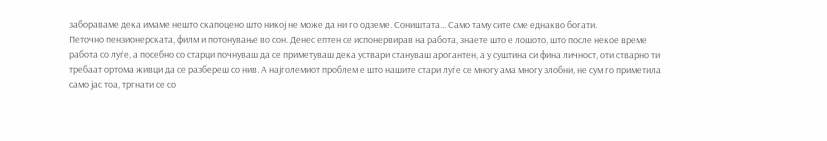забораваме дека имаме нешто скапоцено што никој не може да ни го одземе. Соништата... Само таму сите сме еднакво богати.
Петочно пензионерската, филм и потонување во сон. Денес ептен се испонервирав на работа, знаете што е лошото, што после некое време работа со луѓе, а посебно со старци почнуваш да се приметуваш дека уствари стануваш арогантен, а у суштина си фина личност, оти стварно ти требаат ортома живци да се разбереш со нив. А најголемиот проблем е што нашите стари луѓе се многу ама многу злобни, не сум го приметила само јас тоа, тргнати се со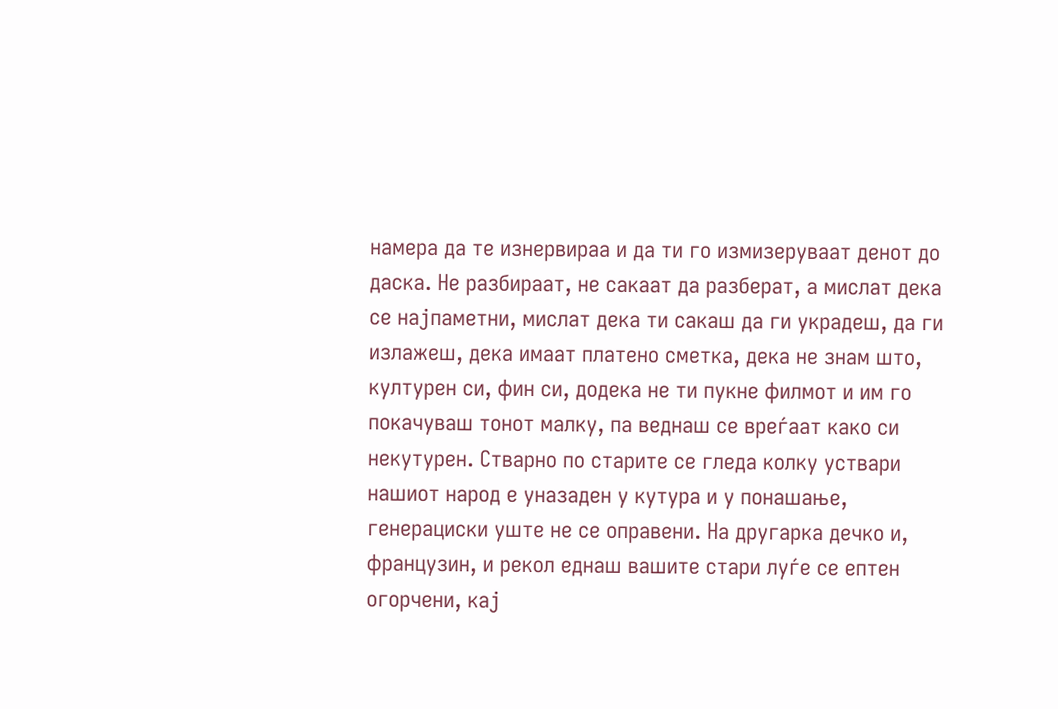намера да те изнервираа и да ти го измизеруваат денот до даска. Не разбираат, не сакаат да разберат, а мислат дека се најпаметни, мислат дека ти сакаш да ги украдеш, да ги излажеш, дека имаат платено сметка, дека не знам што, културен си, фин си, додека не ти пукне филмот и им го покачуваш тонот малку, па веднаш се вреѓаат како си некутурен. Стварно по старите се гледа колку уствари нашиот народ е уназаден у кутура и у понашање, генерациски уште не се оправени. На другарка дечко и, французин, и рекол еднаш вашите стари луѓе се ептен огорчени, кај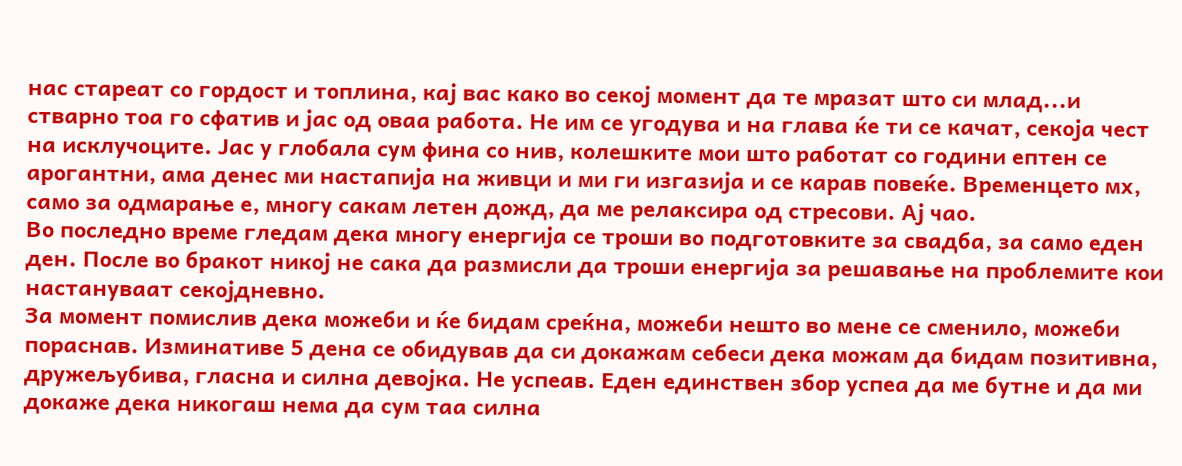нас стареат со гордост и топлина, кај вас како во секој момент да те мразат што си млад...и стварно тоа го сфатив и јас од оваа работа. Не им се угодува и на глава ќе ти се качат, секоја чест на исклучоците. Јас у глобала сум фина со нив, колешките мои што работат со години ептен се арогантни, ама денес ми настапија на живци и ми ги изгазија и се карав повеќе. Временцето мх, само за одмарање е, многу сакам летен дожд, да ме релаксира од стресови. Ај чао.
Во последно време гледам дека многу енергија се троши во подготовките за свадба, за само еден ден. После во бракот никој не сака да размисли да троши енергија за решавање на проблемите кои настануваат секојдневно.
За момент помислив дека можеби и ќе бидам среќна, можеби нешто во мене се сменило, можеби пораснав. Изминативе 5 дена се обидував да си докажам себеси дека можам да бидам позитивна, дружељубива, гласна и силна девојка. Не успеав. Еден единствен збор успеа да ме бутне и да ми докаже дека никогаш нема да сум таа силна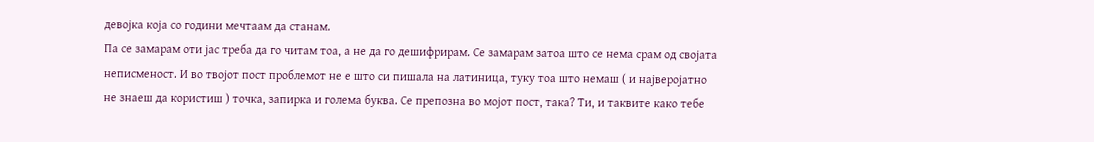девојка која со години мечтаам да станам.
Па се замарам оти јас треба да го читам тоа, а не да го дешифрирам. Се замарам затоа што се нема срам од својата неписменост. И во твојот пост проблемот не е што си пишала на латиница, туку тоа што немаш ( и најверојатно не знаеш да користиш ) точка, запирка и голема буква. Се препозна во мојот пост, така? Ти, и таквите како тебе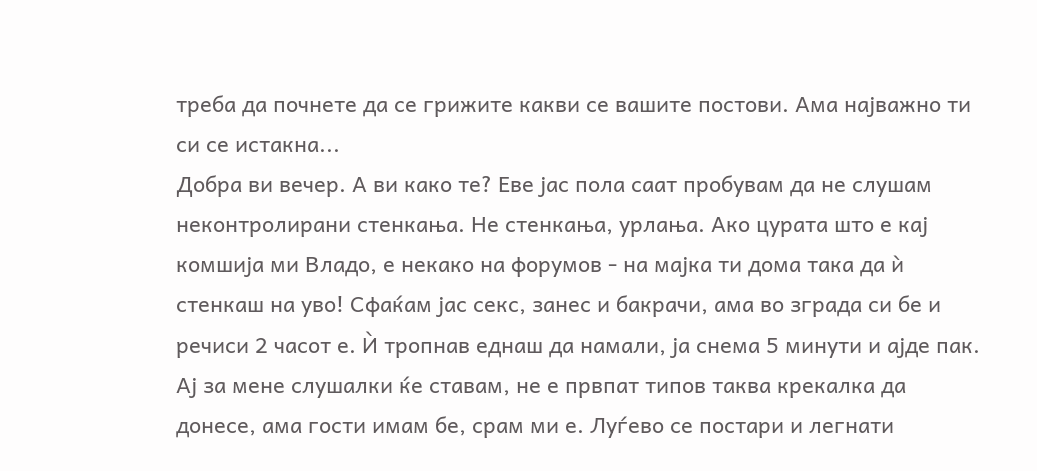треба да почнете да се грижите какви се вашите постови. Ама најважно ти си се истакна...
Добра ви вечер. А ви како те? Еве јас пола саат пробувам да не слушам неконтролирани стенкања. Не стенкања, урлања. Ако цурата што е кај комшија ми Владо, е некако на форумов - на мајка ти дома така да ѝ стенкаш на уво! Сфаќам јас секс, занес и бакрачи, ама во зграда си бе и речиси 2 часот е. Ѝ тропнав еднаш да намали, ја снема 5 минути и ајде пак. Ај за мене слушалки ќе ставам, не е првпат типов таква крекалка да донесе, ама гости имам бе, срам ми е. Луѓево се постари и легнати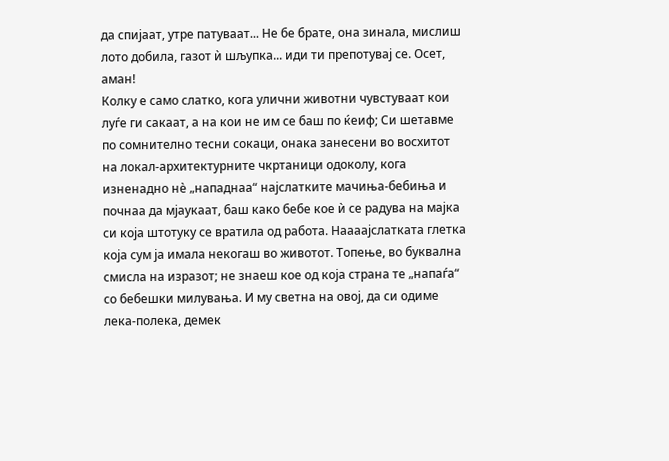да спијаат, утре патуваат... Не бе брате, она зинала, мислиш лото добила, газот ѝ шљупка... иди ти препотувај се. Осет, аман!
Колку е само слатко, кога улични животни чувстуваат кои луѓе ги сакаат, а на кои не им се баш по ќеиф; Си шетавме по сомнително тесни сокаци, онака занесени во восхитот на локал-архитектурните чкртаници одоколу, кога изненадно нè „нападнаа“ најслатките мачиња-бебиња и почнаа да мјаукаат, баш како бебе кое ѝ се радува на мајка си која штотуку се вратила од работа. Наааајслатката глетка која сум ја имала некогаш во животот. Топење, во буквална смисла на изразот; не знаеш кое од која страна те „напаѓа“ со бебешки милувања. И му светна на овој, да си одиме лека-полека, демек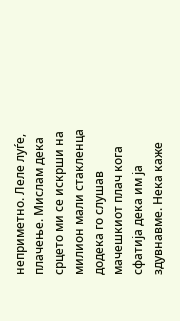неприметно. Леле луѓе, плачење. Мислам дека срцето ми се искрши на милион мали стакленца додека го слушав мачешкиот плач кога сфатија дека им ја здувнавме. Нека каже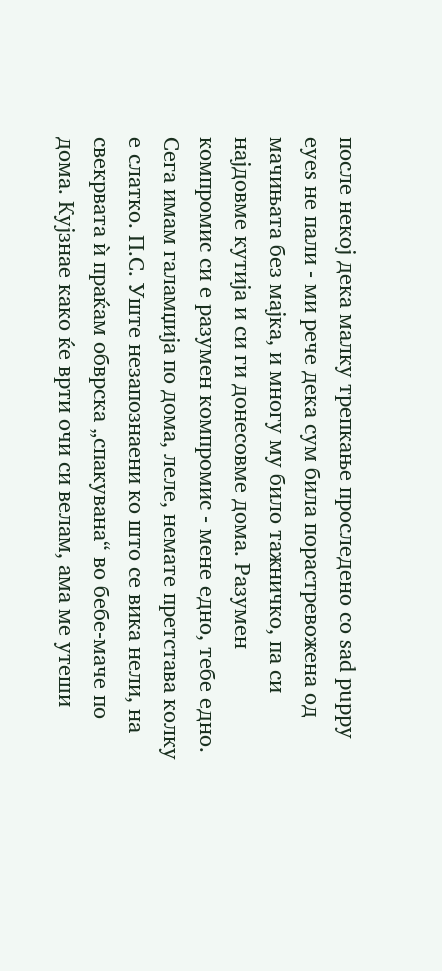после некој дека малку трепкање проследено со sad puppy eyes не пали - ми рече дека сум била порастревожена од мачињата без мајка, и многу му било тажничко, па си најдовме кутија и си ги донесовме дома. Разумен компромис си е разумен компромис - мене едно, тебе едно. Сега имам галамџија по дома, леле, немате претстава колку е слатко. П.С. Уште незапознаени ко што се вика нели, на свекрвата ѝ праќам обврска „спакувана“ во бебе-маче по дома. Кујзнае како ќе врти очи си велам, ама ме утеши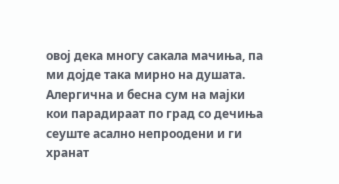овој дека многу сакала мачиња, па ми дојде така мирно на душата.
Алергична и бесна сум на мајки кои парадираат по град со дечиња сеуште асално непроодени и ги хранат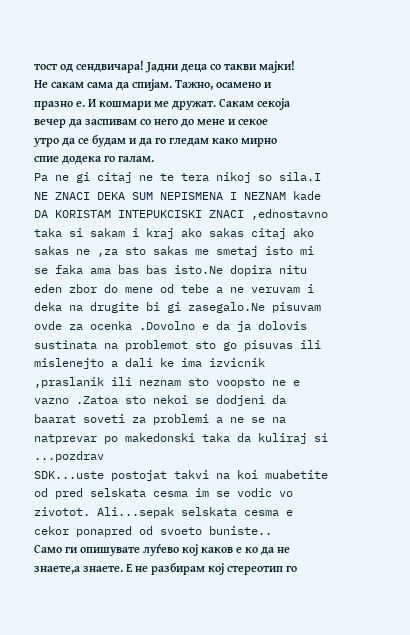тост од сендвичара! Јадни деца со такви мајки!
Не сакам сама да спијам. Тажно, осамено и празно е. И кошмари ме дружат. Сакам секоја вечер да заспивам со него до мене и секое утро да се будам и да го гледам како мирно спие додека го галам.
Pa ne gi citaj ne te tera nikoj so sila.I NE ZNACI DEKA SUM NEPISMENA I NEZNAM kade DA KORISTAM INTEPUKCISKI ZNACI ,ednostavno taka si sakam i kraj ako sakas citaj ako sakas ne ,za sto sakas me smetaj isto mi se faka ama bas bas isto.Ne dopira nitu eden zbor do mene od tebe a ne veruvam i deka na drugite bi gi zasegalo.Ne pisuvam ovde za ocenka .Dovolno e da ja dolovis sustinata na problemot sto go pisuvas ili mislenejto a dali ke ima izvicnik ,praslanik ili neznam sto voopsto ne e vazno .Zatoa sto nekoi se dodjeni da baarat soveti za problemi a ne se na natprevar po makedonski taka da kuliraj si ...pozdrav
SDK...uste postojat takvi na koi muabetite od pred selskata cesma im se vodic vo zivotot. Ali...sepak selskata cesma e cekor ponapred od svoeto buniste..
Само ги опишувате луѓево кој каков е ко да не знаете,а знаете. Е не разбирам кој стереотип го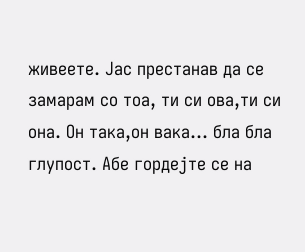живеете. Јас престанав да се замарам со тоа, ти си ова,ти си она. Он така,он вака... бла бла глупост. Абе гордејте се на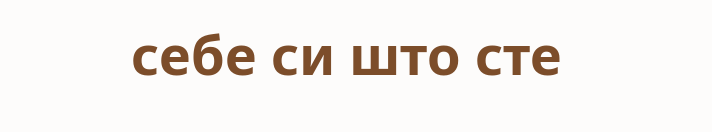себе си што сте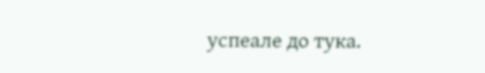успеале до тука.